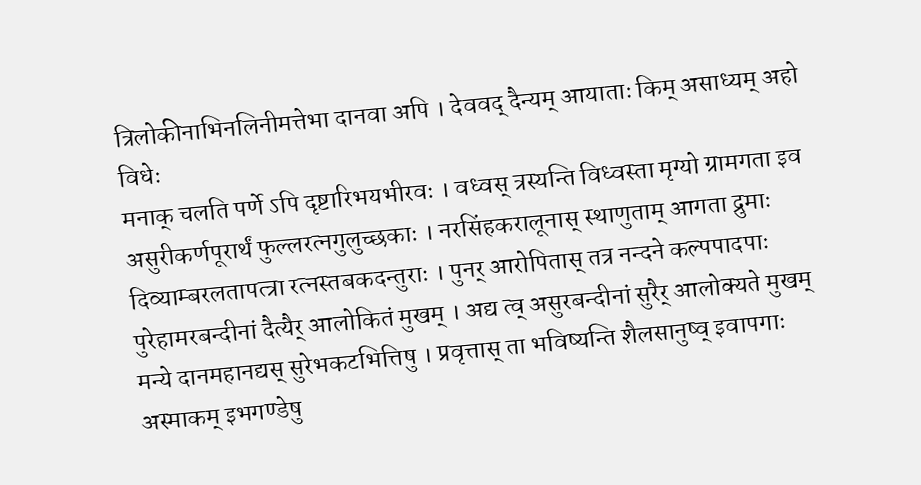त्रिलोकीनाभिनलिनीमत्तेभा दानवा अपि । देववद् दैन्यम् आयाताः किम् असाध्यम् अहो विधेः
मनाक् चलति पर्णे ऽपि दृष्टारिभयभीरवः । वध्वस् त्रस्यन्ति विध्वस्ता मृग्यो ग्रामगता इव
असुरीकर्णपूरार्थं फुल्लरत्नगुलुच्छकाः । नरसिंहकरालूनास् स्थाणुताम् आगता द्रुमाः
दिव्याम्बरलतापत्त्रा रत्नस्तबकदन्तुराः । पुनर् आरोपितास् तत्र नन्दने कल्पपादपाः
पुरेहामरबन्दीनां दैत्यैर् आलोकितं मुखम् । अद्य त्व् असुरबन्दीनां सुरैर् आलोक्यते मुखम्
मन्ये दानमहानद्यस् सुरेभकटभित्तिषु । प्रवृत्तास् ता भविष्यन्ति शैलसानुष्व् इवापगाः
अस्माकम् इभगण्डेषु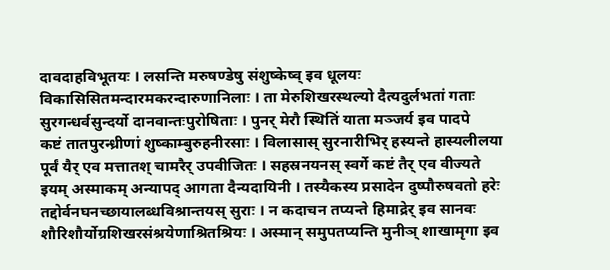दावदाहविभूतयः । लसन्ति मरुषण्डेषु संशुष्केष्व् इव धूलयः
विकासिसितमन्दारमकरन्दारुणानिलाः । ता मेरुशिखरस्थल्यो दैत्यदुर्लभतां गताः
सुरगन्धर्वसुन्दर्यो दानवान्तःपुरोषिताः । पुनर् मेरौ स्थितिं याता मञ्जर्य इव पादपे
कष्टं तातपुरन्ध्रीणां शुष्काम्बुरुहनीरसाः । विलासास् सुरनारीभिर् हस्यन्ते हास्यलीलया
पूर्वं यैर् एव मत्तातश् चामरैर् उपवीजितः । सहस्रनयनस् स्वर्गे कष्टं तैर् एव वीज्यते
इयम् अस्माकम् अन्यापद् आगता दैन्यदायिनी । तस्यैकस्य प्रसादेन दुष्पौरुषवतो हरेः
तद्दोर्वनघनच्छायालब्धविश्रान्तयस् सुराः । न कदाचन तप्यन्ते हिमाद्रेर् इव सानवः
शौरिशौर्योग्रशिखरसंश्रयेणाश्रितश्रियः । अस्मान् समुपतप्यन्ति मुनीञ् शाखामृगा इव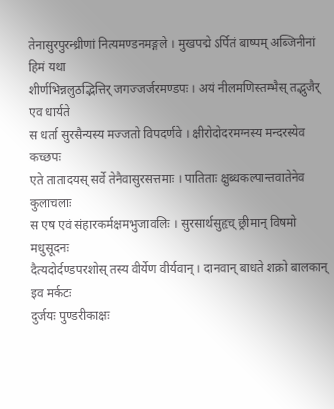तेनासुरपुरन्ध्रीणां नित्यमण्डनमङ्गले । मुखपद्मे ऽर्पितं बाष्पम् अब्जिनीनां हिमं यथा
शीर्णभिन्नलुठद्भित्तिर् जगज्जर्जरमण्डपः । अयं नीलमणिस्तम्भैस् तद्भुजैर् एव धार्यते
स धर्ता सुरसैन्यस्य मज्जतो विपदर्णवे । क्षीरोदोदरमग्नस्य मन्दरस्येव कच्छपः
एते तातादयस् सर्वे तेनैवासुरसत्तमाः । पातिताः क्षुब्धकल्पान्तवातेनेव कुलाचलाः
स एष एवं संहारकर्मक्षमभुजावलिः । सुरसार्थसुहृच् छ्रीमान् विषमो मधुसूदनः
दैत्यदोर्दण्डपरशोस् तस्य वीर्येण वीर्यवान् । दानवान् बाधते शक्रो बालकान् इव मर्कटः
दुर्जयः पुण्डरीकाक्षः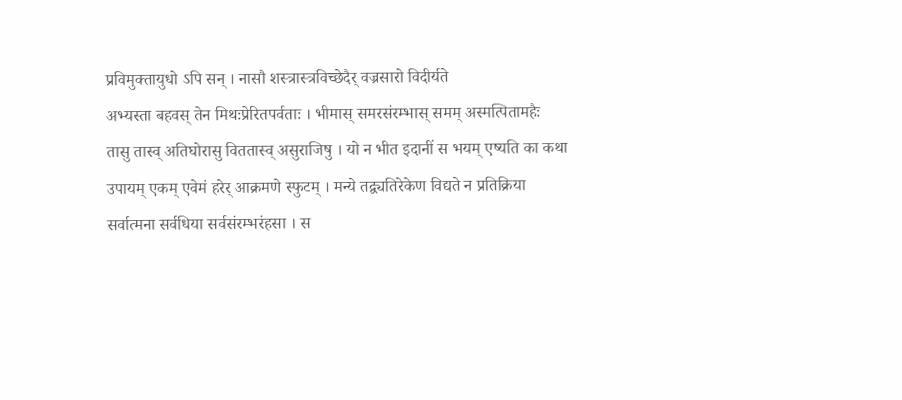प्रविमुक्तायुधो ऽपि सन् । नासौ शस्त्रास्त्रविच्छेदैर् वज्रसारो विदीर्यते
अभ्यस्ता बहवस् तेन मिथःप्रेरितपर्वताः । भीमास् समरसंरम्भास् समम् अस्मत्पितामहैः
तासु तास्व् अतिघोरासु विततास्व् असुराजिषु । यो न भीत इदानीं स भयम् एष्यति का कथा
उपायम् एकम् एवेमं हरेर् आक्रमणे स्फुटम् । मन्ये तद्व्यतिरेकेण विद्यते न प्रतिक्रिया
सर्वात्मना सर्वधिया सर्वसंरम्भरंहसा । स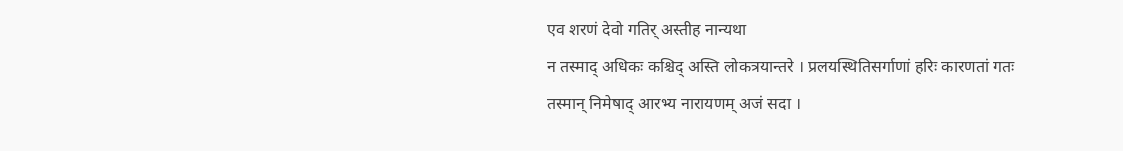एव शरणं देवो गतिर् अस्तीह नान्यथा
न तस्माद् अधिकः कश्चिद् अस्ति लोकत्रयान्तरे । प्रलयस्थितिसर्गाणां हरिः कारणतां गतः
तस्मान् निमेषाद् आरभ्य नारायणम् अजं सदा ।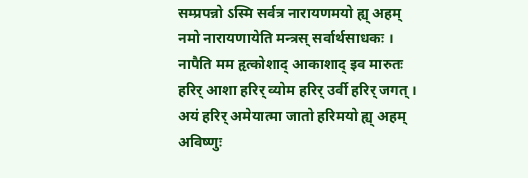सम्प्रपन्नो ऽस्मि सर्वत्र नारायणमयो ह्य् अहम्
नमो नारायणायेति मन्त्रस् सर्वार्थसाधकः । नापैति मम हृत्कोशाद् आकाशाद् इव मारुतः
हरिर् आशा हरिर् व्योम हरिर् उर्वी हरिर् जगत् । अयं हरिर् अमेयात्मा जातो हरिमयो ह्य् अहम्
अविष्णुः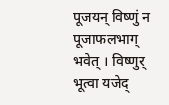पूजयन् विष्णुं न पूजाफलभाग् भवेत् । विष्णुर् भूत्वा यजेद्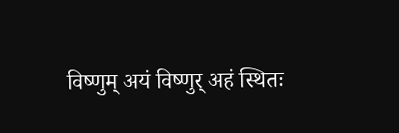विष्णुम् अयं विष्णुर् अहं स्थितः